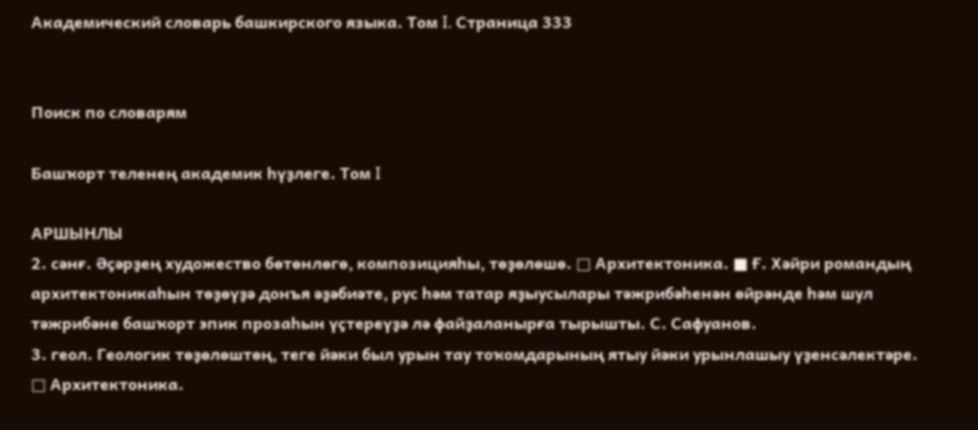Академический словарь башкирского языка. Том I. Страница 333


Поиск по словарям

Башҡорт теленең академик һүҙлеге. Том I

АРШЫНЛЫ
2. сәнғ. Әҫәрҙең художество бөтөнлөгө, композицияһы, төҙөлөшө. □ Архитектоника. ■ Ғ. Хәйри романдың архитектоникаһын төҙөүҙә донъя әҙәбиәте, рус һәм татар яҙыусылары тәжрибәһенән өйрәнде һәм шул тәжрибәне башҡорт эпик прозаһын үҫтереүҙә лә файҙаланырға тырышты. С. Сафуанов.
3. геол. Геологик төҙөлөштөң, теге йәки был урын тау тоҡомдарының ятыу йәки урынлашыу үҙенсәлектәре. □ Архитектоника.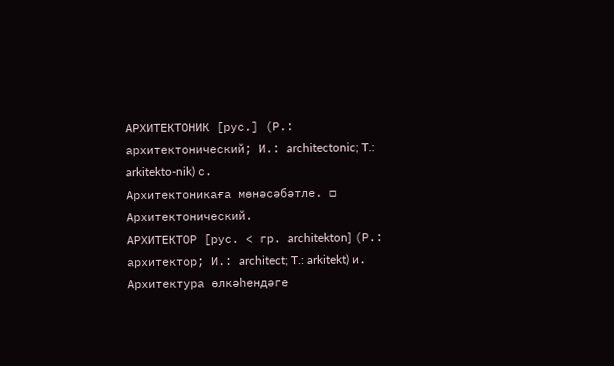АРХИТЕКТОНИК [рус.] (Р.: архитектонический; И.: architectonic; T.: arkitekto-nik) с.
Архитектоникаға мөнәсәбәтле. □ Архитектонический.
АРХИТЕКТОР [рус. < гр. architekton] (Р.: архитектор; И.: architect; T.: arkitekt) и.
Архитектура өлкәһендәге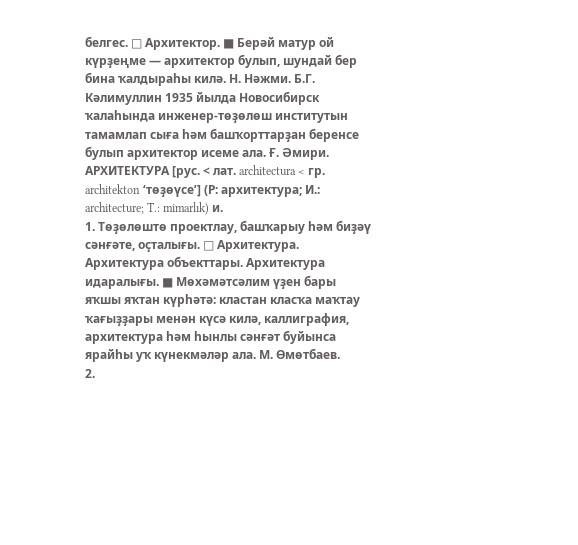белгес. □ Архитектор. ■ Берәй матур ой күрҙеңме — архитектор булып, шундай бер бина ҡалдыраһы килә. Н. Нәжми. Б.Г. Кәлимуллин 1935 йылда Новосибирск ҡалаһында инженер-төҙөлөш институтын тамамлап сыға һәм башҡорттарҙан беренсе булып архитектор исеме ала. Ғ. Әмири.
АРХИТЕКТУРА [рус. < лат. architectura < гр. architekton ‘төҙөүсе’] (Р: архитектура; И.: architecture; T.: mimarlık) и.
1. Төҙөлөштө проектлау, башҡарыу һәм биҙәү сәнғәте, оҫталығы. □ Архитектура. Архитектура объекттары. Архитектура идаралығы. ■ Мөхәмәтсәлим үҙен бары яҡшы яҡтан күрһәтә: кластан класҡа маҡтау ҡағыҙҙары менән күсә килә, каллиграфия, архитектура һәм һынлы сәнғәт буйынса ярайһы уҡ күнекмәләр ала. М. Өмөтбаев.
2.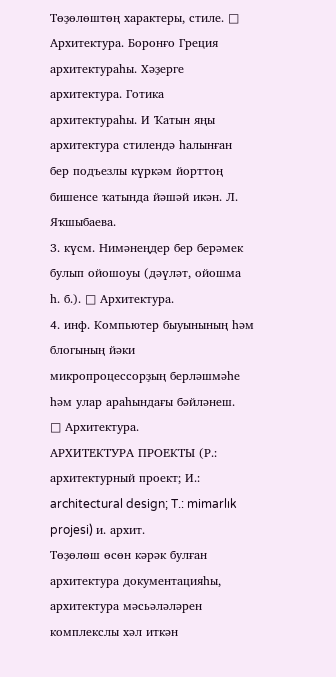Төҙөлөштөң характеры, стиле. □ Архитектура. Боронғо Греция архитектураһы. Хәҙерге архитектура. Готика архитектураһы. И Ҡатын яңы архитектура стилендә һалынған бер подъезлы күркәм йорттоң бишенсе ҡатында йәшәй икән. Л. Яҡшыбаева.
3. күсм. Нимәнеңдер бер берәмек булып ойошоуы (дәүләт, ойошма һ. б.). □ Архитектура.
4. инф. Компьютер быуынының һәм блогының йәки микропроцессорҙың берләшмәһе һәм улар араһындағы бәйләнеш.
□ Архитектура.
АРХИТЕКТУРА ПРОЕКТЫ (Р.: архитектурный проект; И.: architectural design; T.: mimarlık projesi) и. архит.
Төҙөлөш өсөн кәрәк булған архитектура документацияһы, архитектура мәсьәләләрен комплекслы хәл иткән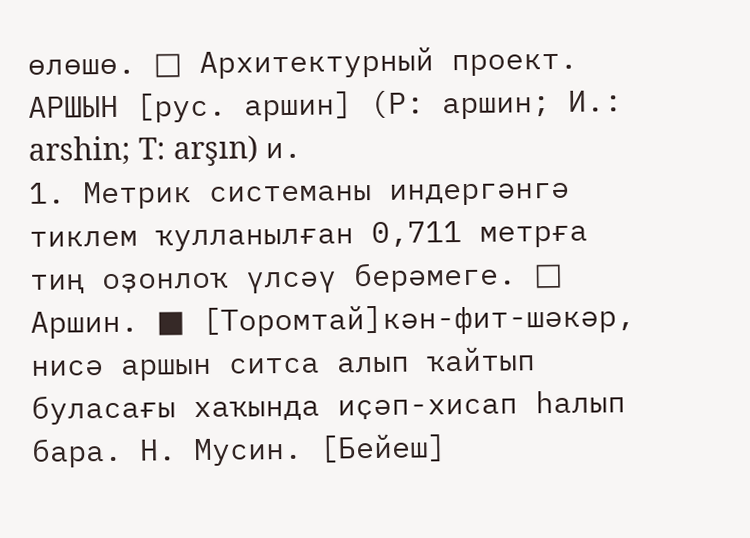өлөшө. □ Архитектурный проект.
АРШЫН [рус. аршин] (Р: аршин; И.: arshin; T: arşın) и.
1. Метрик системаны индергәнгә тиклем ҡулланылған 0,711 метрға тиң оҙонлоҡ үлсәү берәмеге. □ Аршин. ■ [Торомтай]кән-фит-шәкәр, нисә аршын ситса алып ҡайтып буласағы хаҡында иҫәп-хисап һалып бара. Н. Мусин. [Бейеш]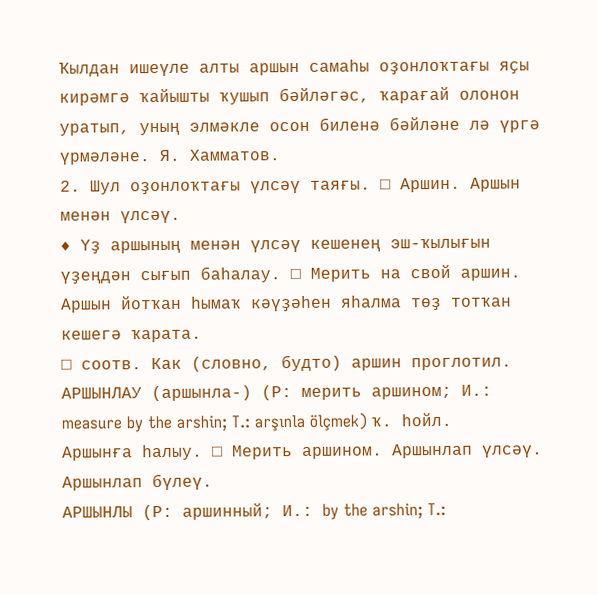Ҡылдан ишеүле алты аршын самаһы оҙонлоҡтағы яҫы кирәмгә ҡайышты ҡушып бәйләгәс, ҡарағай олонон уратып, уның элмәкле осон биленә бәйләне лә үргә үрмәләне. Я. Хамматов.
2. Шул оҙонлоҡтағы үлсәү таяғы. □ Аршин. Аршын менән үлсәү.
♦ Үҙ аршының менән үлсәү кешенең эш-ҡылығын үҙеңдән сығып баһалау. □ Мерить на свой аршин. Аршын йотҡан һымаҡ кәүҙәһен яһалма төҙ тотҡан кешегә ҡарата.
□ соотв. Как (словно, будто) аршин проглотил.
АРШЫНЛАУ (аршынла-) (Р: мерить аршином; И.: measure by the arshin; T.: arşınla ölçmek) ҡ. һойл.
Аршынға һалыу. □ Мерить аршином. Аршынлап үлсәү. Аршынлап бүлеү.
АРШЫНЛЫ (Р: аршинный; И.: by the arshin; T.: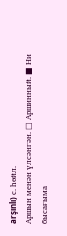arşınlı) с. һөйл.
Аршын менән үлсәнгән. □ Аршинный. ■ Ни бысағыма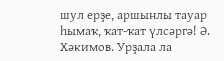шул ерҙе, аршынлы тауар һымаҡ, ҡат-ҡат үлсәргә! Ә. Хәкимов. Урҙала ла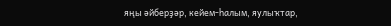яңы әйберҙәр, кейем-һалым, яулыҡтар,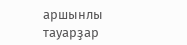аршынлы тауарҙар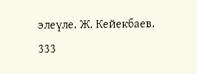элеүле. Ж. Кейекбаев.
333